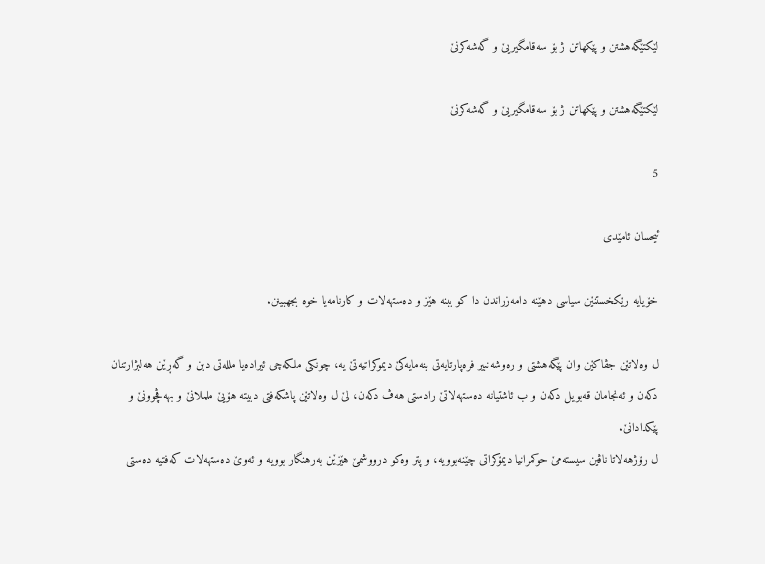لێكتێگه‌هشتن و پێكهاتن ژ بۆ سه‌قامگیریێ و گه‌شه‌كرنێ

لێكتێگه‌هشتن و پێكهاتن ژ بۆ سه‌قامگیریێ و گه‌شه‌كرنێ

5

ئیحسان ئامێدی

خۆیایه‌ رێكخستنێن سیاسی دهێنه‌ دامه‌زراندن دا كو ببنه‌ هێز و ده‌ستهه‌لات و كارنامه‌یا خوه‌ بجهبینن.

ل وه‌لاتێن جڤاكێن وان پێگه‌هشتی و ره‌وشه‌نبیر فره‌پارتایه‌تی بنه‌مایه‌كێ دیموكراتیه‌تێ یه‌، چونكی ملكه‌چی ئیراده‌یا ملله‌تی دبن و گه‌ڕێن هه‌لبژارتنان دكه‌ن و ئه‌نجامان قه‌بویل دكه‌ن و ب ئاشتیانه‌ ده‌ستهه‌لاتێ رادستی هه‌ڤ دكه‌ن، لێ ل وه‌لاتێن پاشكه‌فتی دبیته‌ هۆیێ ململانێ و بهه‌ڤچوونێ و پێكدادانێ.
ل رۆژهه‌لاتا ناڤین سیسته‌مێ حوكمرانیا دیمۆكراتی چێنه‌بوویه‌، و پتر وه‌كو درووشمێ هێزێن به‌رهنگار بوویه‌ و ئه‌وێ ده‌ستهه‌لات كه‌فتیه‌ ده‌ستی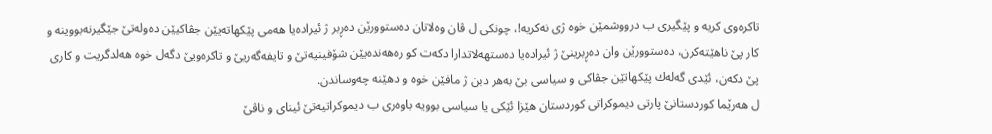تاكره‌وی كریه‌ و پێگیری ب درووشمێن خوه‌ ژی نه‌كریه‌!، چونكی ل ڤان وه‌لاتان ده‌ستوورێن ده‌ڕبر ژ ئیراده‌یا هه‌می پێكهاته‌یێن جڤاكیێن ده‌وله‌تێ جێگیرنه‌بووینه‌ و كار پێ ناهێته‌كرن، ده‌ستوورێن وان ده‌ڕبرینێ ژ ئیراده‌یا ده‌ستهه‌لاتدارا دكه‌ت كو ره‌هه‌نده‌یێن شۆفینیه‌تێ و تایفه‌گه‌ریێ و تاكره‌ویێ دگه‌ل خوه‌ هه‌لدگریت و كاری پێ دكه‌ن، ئێدی گه‌له‌ك پێكهاتێن جڤاكی و سیاسی بێ به‌هر دبن ژ مافێن خوه‌ و دهێنه‌ چه‌وساندن.
ل هه‌رێما كوردستانێ پارتی دیموكراتی كوردستان هێزا ئێكى یا سیاسی بوویه‌ باوه‌ری ب دیموكراتیه‌تێ ئینای و ناڤێ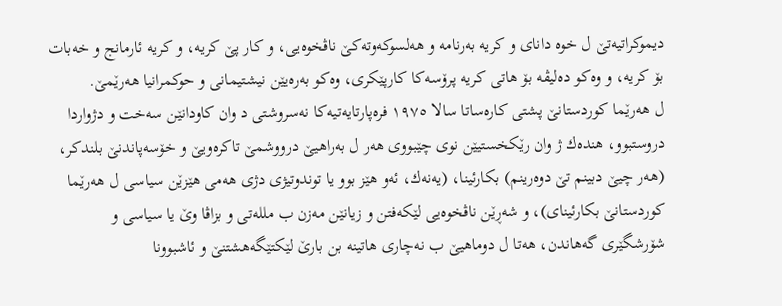دیموكراتیه‌تێ ل خوه‌ دانای و كریه‌ به‌رنامه‌ و هه‌لسوكه‌وته‌كێ ناڤخوه‌یی، و كار پێ كریه‌، و كریه‌ ئارمانج و خه‌بات بۆ كریه‌، و وه‌كو ده‌لیڤه‌ بۆ هاتی كریه‌ پرۆسه‌كا كارپێكری، وه‌كو به‌ره‌یێن نیشتیمانی و حوكمرانیا هه‌رێمێ.
ل هه‌رێما كوردستانێ پشتی كاره‌ساتا سالا ١٩٧٥ فره‌پارتایه‌تیه‌كا نه‌سروشتی د وان كاودانێن سه‌خت و دژواردا دروستبوو، هنده‌ك ژ وان رێكخستیێن نوی چێبووی هه‌ر ل به‌راهیێ درووشمێ تاكره‌ویێ و خۆسه‌پاندنێ بلندكر، (هه‌ر چیێ دبینم تێ دوه‌رینم) بكارئینا، (یه‌نه‌ك، ئه‌و هێز بوو یا توندوتیژی دژی هه‌می هێزێن سیاسی ل هه‌رێما كوردستانێ بكارئینای)، و شه‌ڕێن ناڤخوه‌یی لێكه‌فتن و زیانێن مه‌زن ب ملله‌تی و بزاڤا وێ یا سیاسی و شۆرشگێری گه‌هاندن، هه‌تا ل دوماهیێ ب نه‌چاری هاتینه‌ بن بارێ لێكتێگه‌هشتنێ و ئاشبوونا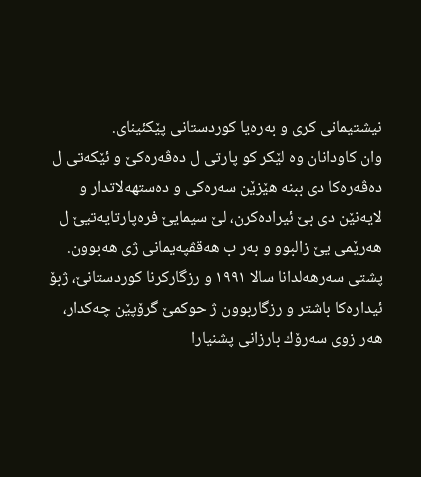نیشتیمانی كری و به‌ره‌یا كوردستانی پێكئینای.
وان كاودانان وه‌ لێكر كو پارتی ل ده‌ڤه‌ره‌كێ و ئێكه‌تی ل ده‌ڤه‌ره‌كا دی ببنه‌ هێزێن سه‌ره‌كی و ده‌ستهه‌لاتدار و لایه‌نێن دی بێ ئیراده‌كرن، لێ سیمایێ فره‌پارتایه‌تیێ ل هه‌رێمی یێ زالبوو و به‌ر ب هه‌قڤپه‌یمانی ژی هه‌بوون.
پشتی سه‌رهه‌لدانا سالا ١٩٩١ و رزگاركرنا كوردستانێ، ژبۆ ئیداره‌كا باشتر و رزگاربوون ژ حوكمێ گرۆپێن چه‌كدار، هه‌ر زوی سه‌رۆك بارزانی پشنیارا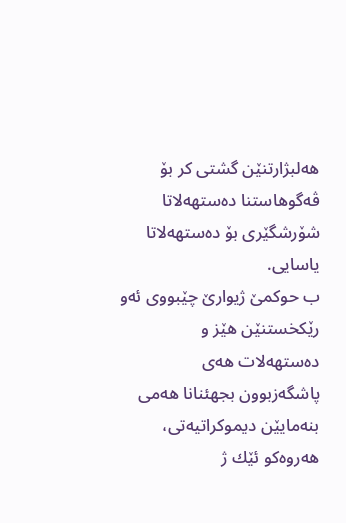هه‌لبژارتنێن گشتی كر بۆ ڤه‌گوهاستنا ده‌ستهه‌لاتا شۆرشگێری بۆ ده‌ستهه‌لاتا یاسایی.
ب حوكمێ ژیوارێ چێبووی ئه‌و رێكخستنێن هێز و ده‌ستهه‌لات هه‌ی پاشگه‌زبوون بجهئنانا هه‌می بنه‌مایێن دیموكراتیه‌تی، هه‌روه‌كو ئێك ژ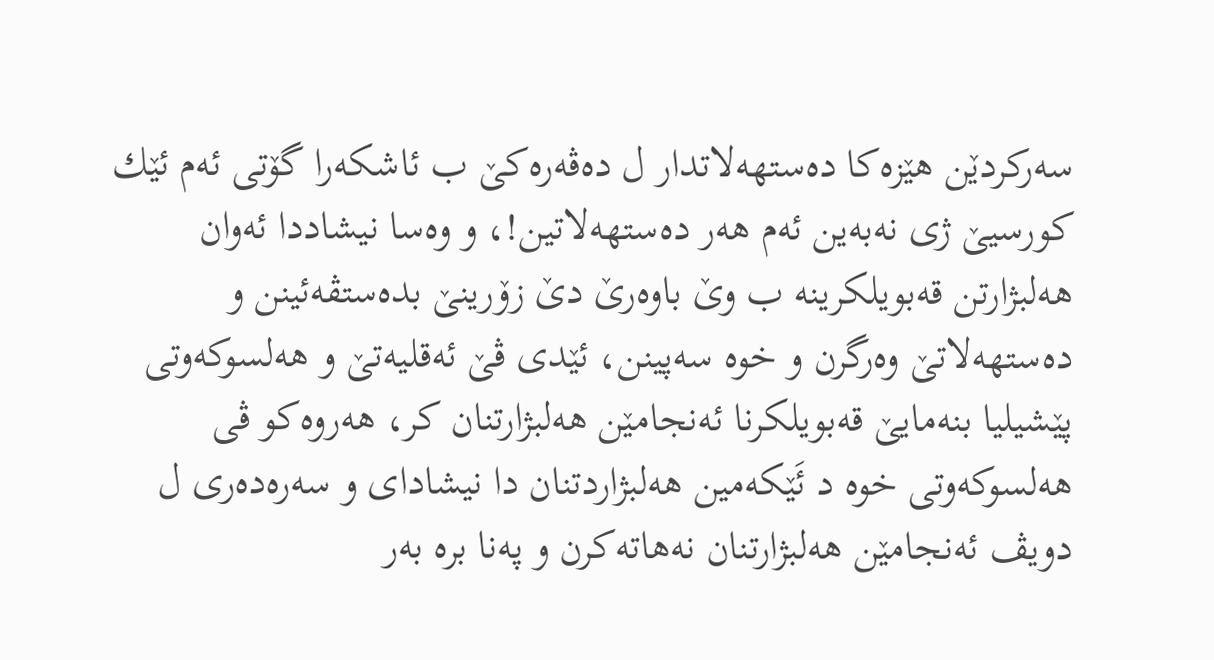سه‌ركردێن هێزه‌كا ده‌ستهه‌لاتدار ل ده‌ڤه‌ره‌كێ ب ئاشكه‌را گۆتی ئه‌م ئێك كورسیێ ژی نه‌به‌ین ئه‌م هه‌ر ده‌ستهه‌لاتین!، و وه‌سا نیشاددا ئه‌وان هه‌لبژارتن قه‌بویلكرینه‌ ب وێ باوه‌رێ دێ زۆرینێ بده‌ستڤه‌ئینن و ده‌ستهه‌لاتێ وه‌رگرن و خوه‌ سه‌پینن، ئێدی ڤێ ئه‌قلیه‌تێ و هه‌لسوكه‌وتی پێشیلیا بنه‌مایێ قه‌بویلكرنا ئه‌نجامێن هه‌لبژارتنان كر، هه‌روه‌كو ڤی هه‌لسوكه‌وتی خوه‌ د ئَێكه‌مین هه‌لبژاردتنان دا نیشادای و سه‌ره‌ده‌ری ل دویڤ ئه‌نجامێن هه‌لبژارتنان نه‌هاته‌كرن و په‌نا بره‌ به‌ر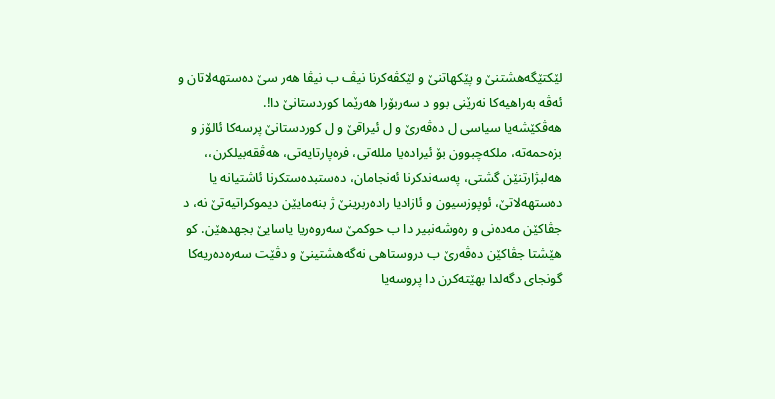لێكتێگه‌هشتنێ و پێكهاتنێ و لێكڤه‌كرنا نیڤ ب نیڤا هه‌ر سێ ده‌ستهه‌لاتان و ئه‌ڤه‌ به‌راهیه‌كا نه‌رێنی بوو د سه‌ربۆرا هه‌رێما كوردستانێ دا!.
هه‌ڤكێشه‌یا سیاسی ل ده‌ڤه‌رێ و ل ئیراقێ و ل كوردستانێ پرسه‌كا ئالۆز و بزه‌حمه‌ته‌، ملكه‌چبوون بۆ ئیراده‌یا ملله‌تی، فره‌پارتایه‌تی، هه‌ڤقه‌بیلكرن،، هه‌لبژارتنێن گشتی، په‌سه‌ندكرنا ئه‌نجامان، ده‌ستبده‌ستكرنا ئاشتیانه‌ یا ده‌ستهه‌لاتێ، ئوپوزسیون و ئازادیا راده‌ربرینێ ژ بنه‌مایێن دیموكراتیه‌تێ نه‌، د جڤاكێن مه‌ده‌نی و ره‌وشه‌نبیر دا ب حوكمێ سه‌روه‌ریا یاسایێ بجهدهێن. كو هێشتا جڤاكێن ده‌ڤه‌رێ ب دروستاهی نه‌گه‌هشتینێ و دڤێت سه‌ره‌ده‌ریه‌كا گونجای دگه‌لدا بهێته‌كرن دا پروسه‌یا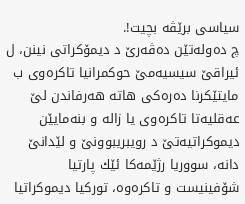سیاسی برێڤه‌ بچیت!.
چ ده‌وله‌تێن ده‌ڤه‌رێ د دیمۆكراتی نینن، ل ئیراقێ سیسیه‌مێ حوكمرانیا تاكره‌وی ب مایتێكرنا ده‌ره‌كی هاته‌ هه‌رفاندن لێ عه‌قلیه‌تا تاكره‌وی یا زاله‌ و بنه‌مایێن دیموكراتیه‌تێ د رویبریبوونێ و لێدانێ دانه‌، سووریا رژێمه‌كا ئێك پارتیا شۆفینیست و تاكره‌وه‌، توركیا دیموكراتیا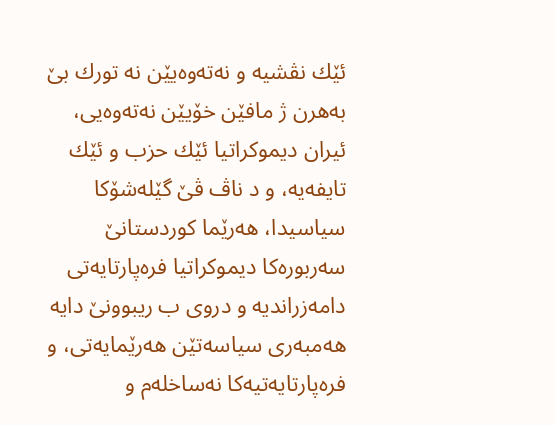ئێك نڤشیه‌ و نه‌ته‌وه‌یێن نه‌ تورك بێ به‌هرن ژ مافێن خۆیێن نه‌ته‌وه‌یی، ئیران دیموكراتیا ئێك حزب و ئێك تایفه‌یه‌، و د ناڤ ڤێ گێله‌شۆكا سیاسیدا، هه‌رێما كوردستانێ سه‌ربوره‌كا دیموكراتیا فره‌پارتایه‌تی دامه‌زراندیه‌ و دروی ب ریبوونێ دایه‌ هه‌مبه‌ری سیاسه‌تێن هه‌رێمایه‌تی، و فره‌پارتایه‌تیه‌كا نه‌ساخله‌م و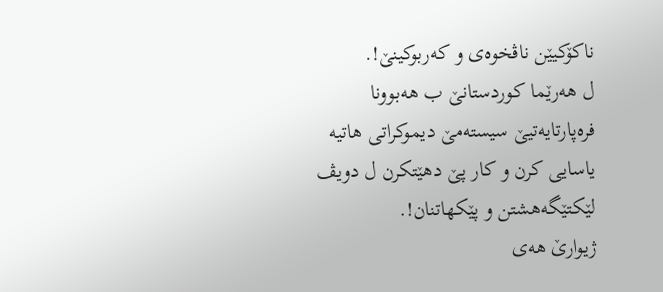ناكۆكیێن ناڤخوه‌ی و كه‌ربوكینێ!.
ل هه‌رێما كوردستانێ ب هه‌بوونا فره‌پارتایه‌تیێ سیسته‌مێ دیموكراتی هاتیه‌ یاسایی كرن و كار پێ دهێتكرن ل دویڤ لێكتێگه‌هشتن و پێكهاتنان!.
ژیوارێ هه‌ی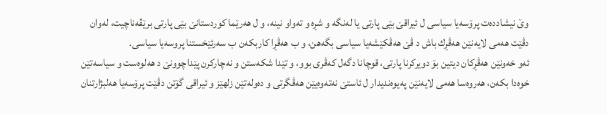وێ نیشادده‌ت پرۆسه‌یا سیاسی ل ئیراقێ بێی پارتی یا له‌نگه‌ و شڕه‌ و ته‌واو نینه‌، و ل هه‌رێما كوردستانێ بێی پارتی برێڤه‌ناچیت، له‌وان دڤێت هه‌می لایه‌نێن هه‌ڤڕك باش د ڤێ هه‌ڤكێشه‌یا سیاسی بگه‌هن، و ب هه‌ڤڕا كاربكه‌ن ب سه‌رئێخستنا پروسه‌یا سیاسی.
ئه‌و خه‌ونێن هه‌ڤڕكان دیتین بۆ دویركرنا پارتی، قوچانا دگه‌ل كه‌ڤری بوو، و تێدا شكه‌ستن و نه‌چاركرن پێداچوونێ د هه‌لوه‌ست و سیاسه‌تێن خوه‌دا بكه‌ن، هه‌روه‌سا هه‌می لایه‌نێن په‌یوه‌ندیدار ل ئاستێ نه‌ته‌وه‌یێن هه‌ڤگرتی و ده‌وله‌تێن زلهێز و ئیراقی گۆتن دڤێت پرۆسه‌یا هه‌لبژارتنان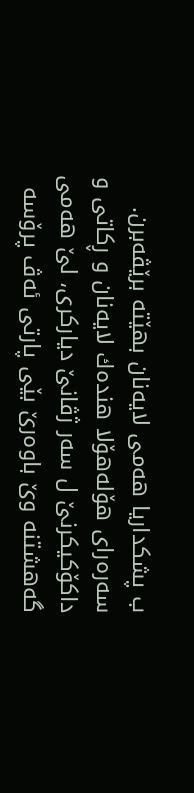ب پشكداریا هه‌می لایه‌نان بهێته‌ برێڤه‌برن.
سه‌ره‌رای هۆله‌هۆلا هنده‌ك لایه‌نان و ڕكاتی و داكۆكیكرنێ ل سه‌ر ژڤانێ دیاركری، لێ هه‌می گه‌هشتنه‌ وێ باوه‌رێ بێی پارتی ئه‌ڤ پرۆسه‌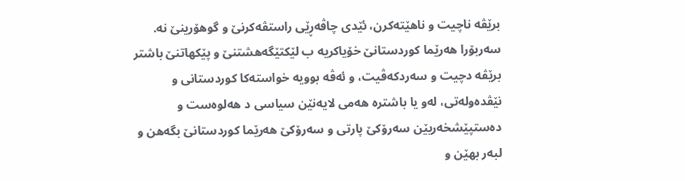برێڤه‌ ناچیت و ناهێته‌كرن، ئێدی چاڤه‌ڕێی راستڤه‌كرنێ و گوهۆرینێ نه‌.
سه‌ربۆرا هه‌رێما كوردستانێ خۆیاكریه‌ ب لێكتێگه‌هشتنێ و پێكهاتنێ باشتر برێڤه‌ دچیت و سه‌ردكه‌ڤیت، و ئه‌ڤه‌ بوویه‌ خواسته‌كا كوردستانی و نێڤده‌وله‌تی، له‌و یا باشتره‌ هه‌می لایه‌نێن سیاسی د هه‌لوه‌ست و ده‌ستپێشخه‌ریێن سه‌رۆكێ پارتی و سه‌رۆكێ هه‌رێما كوردستانێ بگه‌هن و لبه‌ر بهێن و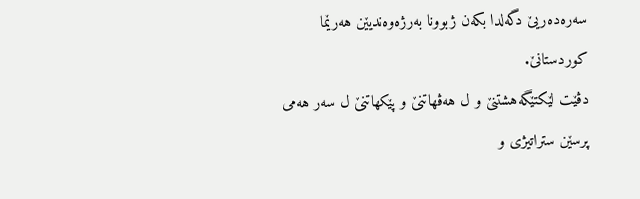سه‌ره‌ده‌ریێ دگه‌لدا بكه‌ن ژبوونا به‌رژه‌وه‌ندیێن هه‌رێما كوردستانێ.
دڤێت لێكتێگه‌هشتنێ و ل هه‌ڤهاتنێ و پێكهاتنێ ل سه‌ر هه‌می پرسێن ستراتیژی و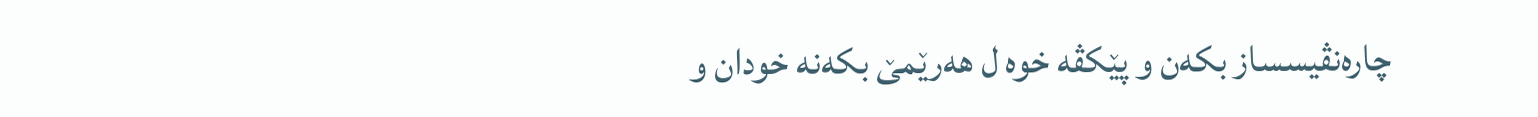چاره‌نڤیسساز بكه‌ن و پێكڤه‌ خوه‌ ل هه‌رێمێ بكه‌نه‌ خودان و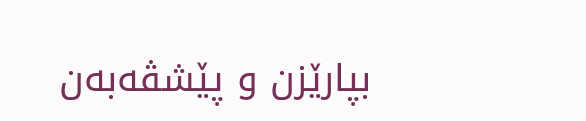بپارێزن و پێشڤه‌به‌ن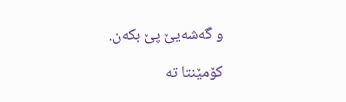و گه‌شه‌یێ پێ بكه‌ن.

کۆمێنتا تە